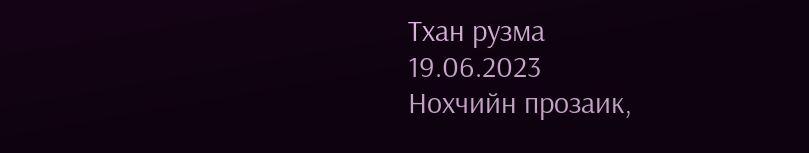Тхан рузма
19.06.2023
Нохчийн прозаик,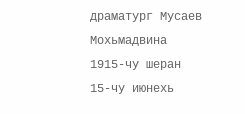драматург Мусаев Мохьмадвина 1915-чу шеран 15-чу июнехь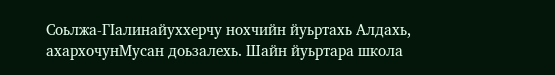Соьлжа-ГIалинайуххерчу нохчийн йуьртахь Алдахь, ахархочунМусан доьзалехь. Шайн йуьртара школа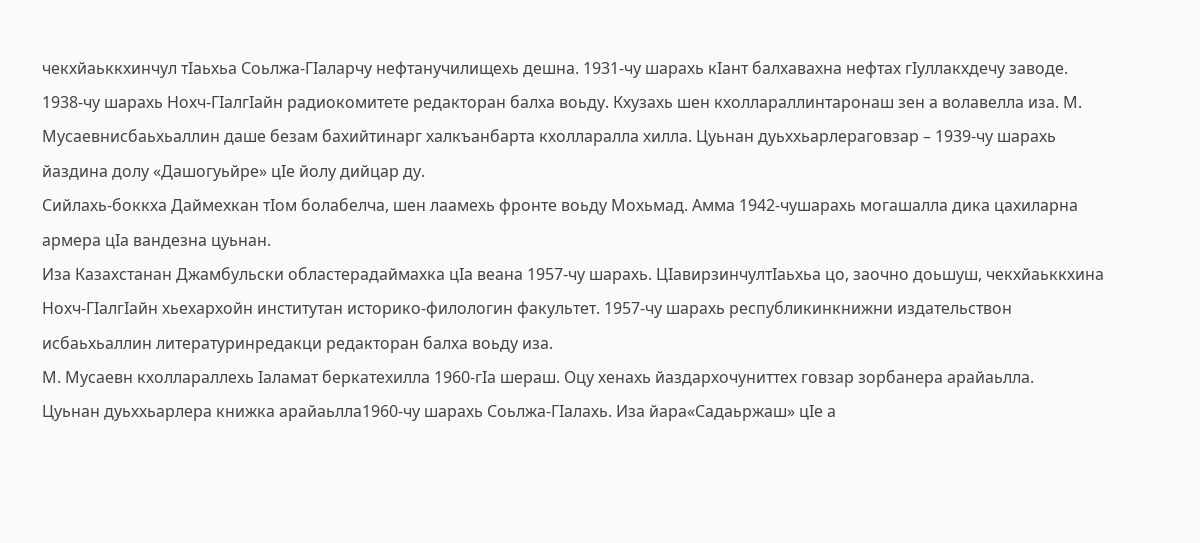чекхйаьккхинчул тIаьхьа Соьлжа-ГIаларчу нефтанучилищехь дешна. 1931-чу шарахь кIант балхавахна нефтах гIуллакхдечу заводе.
1938-чу шарахь Нохч-ГIалгIайн радиокомитете редакторан балха воьду. Кхузахь шен кхоллараллинтаронаш зен а волавелла иза. М. Мусаевнисбаьхьаллин даше безам бахийтинарг халкъанбарта кхолларалла хилла. Цуьнан дуьххьарлераговзар – 1939-чу шарахь йаздина долу «Дашогуьйре» цIе йолу дийцар ду.
Сийлахь-боккха Даймехкан тIом болабелча, шен лаамехь фронте воьду Мохьмад. Амма 1942-чушарахь могашалла дика цахиларна армера цIа вандезна цуьнан.
Иза Казахстанан Джамбульски областерадаймахка цIа веана 1957-чу шарахь. ЦIавирзинчултIаьхьа цо, заочно доьшуш, чекхйаьккхина Нохч-ГIалгIайн хьехархойн институтан историко-филологин факультет. 1957-чу шарахь республикинкнижни издательствон исбаьхьаллин литературинредакци редакторан балха воьду иза.
М. Мусаевн кхоллараллехь Iаламат беркатехилла 1960-гIа шераш. Оцу хенахь йаздархочуниттех говзар зорбанера арайаьлла.
Цуьнан дуьххьарлера книжка арайаьлла1960-чу шарахь Соьлжа-ГIалахь. Иза йара«Садаьржаш» цIе а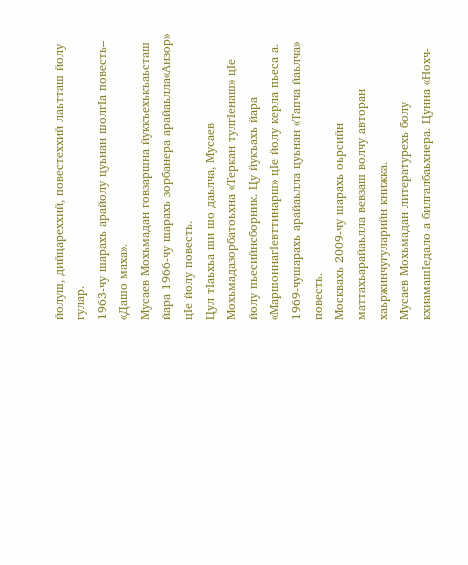йолуш, дийцареххий, повестеххий лаьтташ йолу гулар.
1963-чу шарахь арайолу цуьнан шолгIа повесть– «Дашо маха».
Мусаев Мохьмадан говзаршна йуккъехькъаьсташ йара 1966-чу шарахь зорбанера арайаьлла«Анзор» цIе йолу повесть.
Цул тIаьхьа ши шо даьлча, Мусаев Мохьмадазорбатоьхна «Теркан тулгIенаш» цIе йолу пьесийнсборник. Цу йукъахь йара «МаршоннагIевттинарш» цIе йолу керла пьеса а. 1969-чушарахь арайаьлла цуьнан «Тапча йаьлча» повесть.
Москвахь 2009-чу шарахь оьрсийн маттахьарайаьлла вевзаш волчу авторан хаьржинчугуларийн книжка.
Мусаев Мохьмадан литературехь болу кхиамашIедало а билгалбаьхнера. Цунна «Нохч-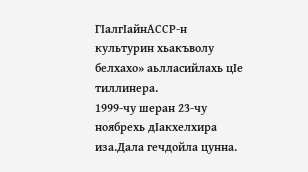ГIалгIайнАССР-н культурин хьакъволу белхахо» аьлласийлахь цIе тиллинера.
1999-чу шеран 23-чу ноябрехь дIакхелхира иза.Дала гечдойла цунна.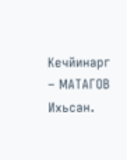Кечйинарг – МАТАГОВ Ихьсан.